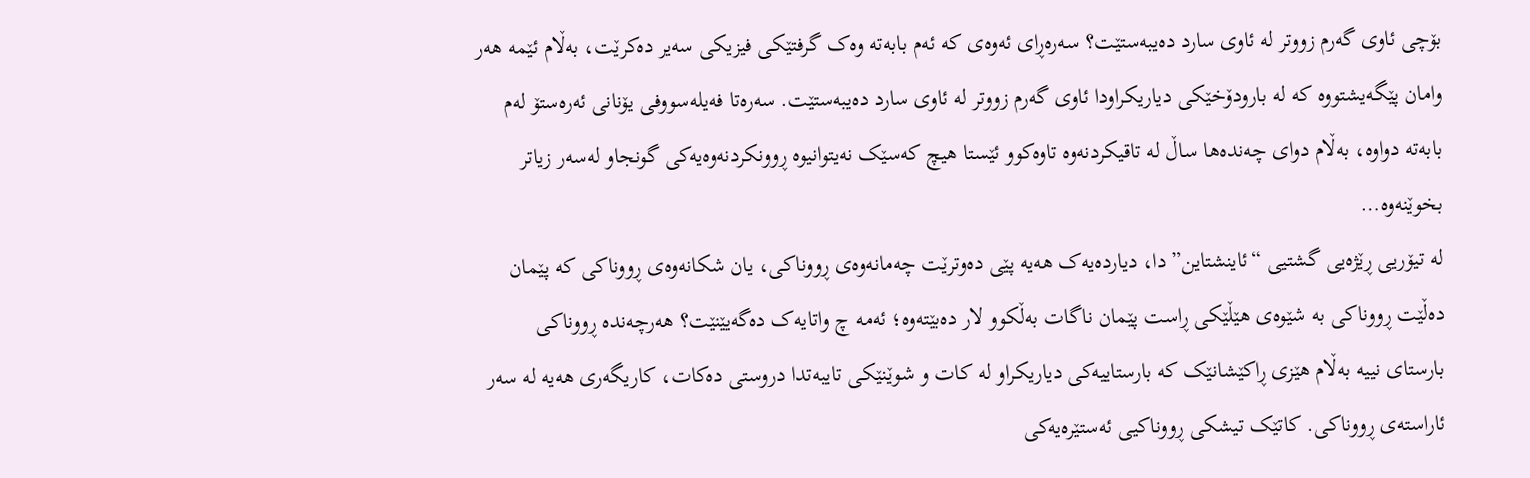بۆچی ئاوی گەرم زووتر لە ئاوی سارد دەیبەستێت؟ سەرەڕای ئەوەی کە ئەم بابەتە وەک گرفتێکی فیزیکی سەیر دەکرێت، بەڵام ئێمە ھەر وامان پێگەیشتووە کە لە بارودۆخێکی دیاریکراودا ئاوی گەرم زووتر لە ئاوی سارد دەیبەستێت. سەرەتا فەیلەسووفی یۆنانی ئەرەستۆ لەم بابەتە دواوە، بەڵام دوای چەندەھا ساڵ لە تاقیکردنەوە تاوەکوو ئێستا ھیچ کەسێک نەیتوانیوە ڕوونکردنەوەیەکی گونجاو لەسەر زیاتر بخوێنەوە…
لە تیۆریی ڕێژەیی گشتیی “ئاینشتاین”دا، دیاردەیەک هەیە پێی دەوترێت چەمانەوەی ڕووناکی، یان شکانەوەی ڕووناکی کە پێمان دەڵێت ڕووناکی بە شێوەی هێڵێکی ڕاست پێمان ناگات بەڵکوو لار دەبێتەوە؛ ئەمە چ واتایەک دەگەیێنێت؟ هەرچەندە ڕووناکی بارستای نییە بەڵام هێزی ڕاکێشانێک کە بارستاییەکی دیاریکراو لە کات و شوێنێکی تایبەتدا دروستی دەکات، کاریگەری هەیە لە سەر ئاراستەی ڕووناکی. کاتێک تیشکی ڕووناکیی ئەستێرەیەکی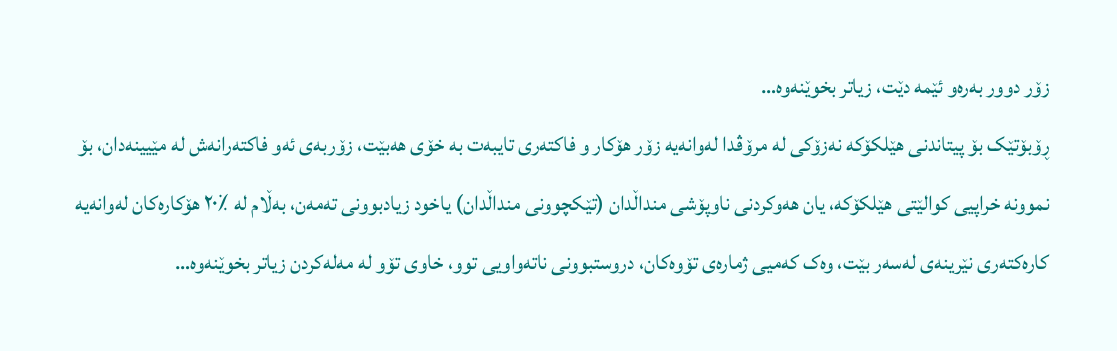زۆر دوور بەرەو ئێمە دێت، زیاتر بخوێنەوە…
ڕۆبۆتێک بۆ پیتاندنی ھێلکۆکە نەزۆکی لە مرۆڤدا لەوانەیە زۆر ھۆکار و فاکتەری تایبەت بە خۆی ھەبێت، زۆربەی ئەو فاکتەرانەش لە مێیینەدان، بۆ نموونە خراپیی کوالێتی ھێلکۆکە، یان ھەوکردنی ناوپۆشی منداڵدان (تێکچوونی منداڵدان) یاخود زیادبوونی تەمەن، بەڵام لە ٪٢٠ ھۆکارەکان لەوانەیە کارەکتەری نێرینەی لەسەر بێت، وەک کەمیی ژمارەی تۆوەکان، دروستبوونی ناتەواویی توو، خاوی تۆو لە مەلەکردن زیاتر بخوێنەوە…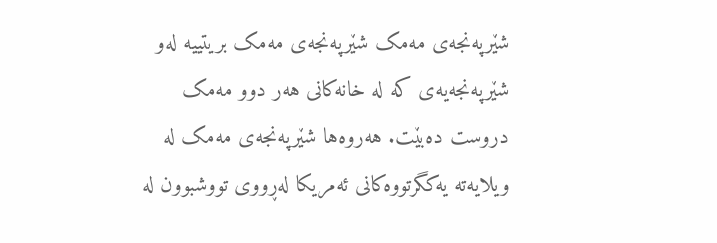شێرپەنجەی مەمک شێرپەنجەی مەمک بریتییە لەو شێرپەنجەیەی کە لە خانەکانی هەر دوو مەمک دروست دەبێت. هەروەها شێرپەنجەی مەمک لە ویلایەتە یەکگرتووەکانی ئەمریکا لەڕووی تووشبوون لە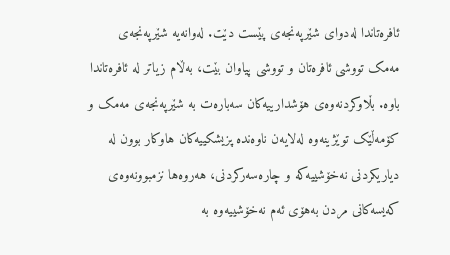ئافرەتاندا لەدوای شێرپەنجەی پێست دێت. لەوانەیە شێرپەنجەی مەمک تووشی ئافرەتان و تووشی پیاوان بێت، بەڵام زیاتر لە ئافرەتاندا باوە. بڵاوکردنەوەی هۆشدارییەکان سەبارەت بە شێرپەنجەی مەمک و کۆمەڵێک توێژینەوە لەلایەن ناوەندە پزیشکییەکان هاوکار بوون لە دیاریکردنی نەخۆشییەکە و چارەسەرکردنی، هەروەها نزمبوونەوەی کەیسەکانی مردن بەهۆی ئەم نەخۆشییەوە بە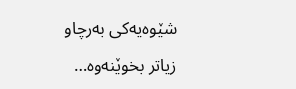شێوەیەکی بەرچاو زیاتر بخوێنەوە…